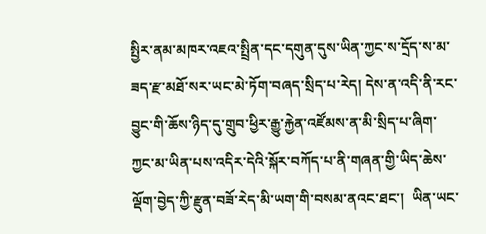སྤྱིར་ནམ་མཁར་འཇའ་སྤྲིན་དང་དགུན་དུས་ཡིན་ཀྱང་ས་དྲོད་ས་མ་ཟད་རྫ་མཐོ་སར་ཡང་མེ་ཏོག་བཞད་སྲིད་པ་རེད། དེས་ན་འདི་ནི་རང་བྱུང་གི་ཆོས་ཉིད་དུ་གྲུབ་ཕྱིར་རྒྱུ་རྐྱེན་འཛོམས་ན་མི་སྲིད་པ་ཞིག་ཀྱང་མ་ཡིན་པས་འདིར་དེའི་སྐོར་བཀོད་པ་ནི་གཞན་གྱི་ཡིད་ཆེས་ལྡོག་བྱེད་ཀྱི་རྫུན་བཟོ་རེད་མི་ཡག་གི་བསམ་ནའང་ཐང་།  ཡིན་ཡང་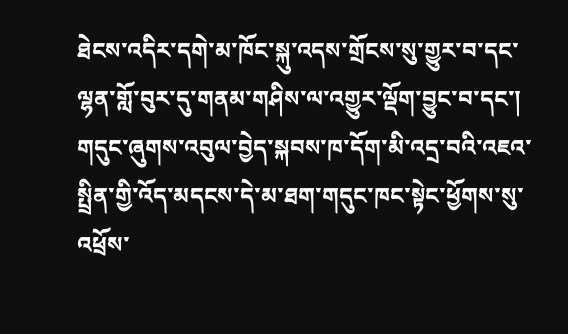ཐེངས་འདིར་དགེ་མ་ཁོང་སྐུ་འདས་གྲོངས་སུ་གྱུར་བ་དང་ལྷན་གློ་བུར་དུ་གནམ་གཤིས་ལ་འགྱུར་ལྡོག་བྱུང་བ་དང་།  གདུང་ཞུགས་འབུལ་བྱེད་སྐབས་ཁ་དོག་མི་འདྲ་བའི་འཇའ་སྤྲིན་གྱི་འོད་མདངས་དེ་མ་ཐག་གདུང་ཁང་སྟེང་ཕྱོགས་སུ་འཕྲོས་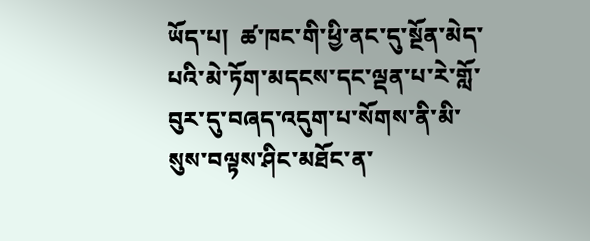ཡོད་པ།  ཚ་ཁང་གི་ཕྱི་ནང་དུ་སྔོན་མེད་པའི་མེ་ཏོག་མདངས་དང་ལྡན་པ་རེ་གློ་བུར་དུ་བཞད་འདུག་པ་སོགས་ནི་མི་སུས་བལྟས་ཤིང་མཐོང་ན་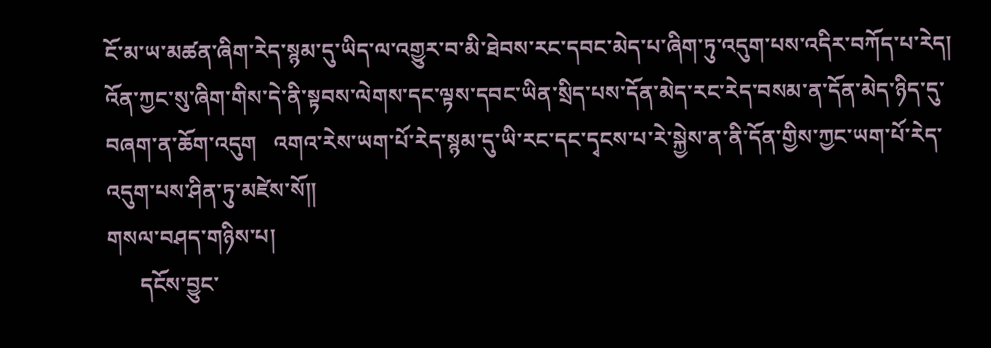ངོ་མ་ཡ་མཚན་ཞིག་རེད་སྙམ་དུ་ཡིད་ལ་འགྱུར་བ་མི་ཐེབས་རང་དབང་མེད་པ་ཞིག་ཏུ་འདུག་པས་འདིར་བཀོད་པ་རེད།  འོན་ཀྱང་སུ་ཞིག་གིས་དེ་ནི་སྟབས་ལེགས་དང་ལྟས་དབང་ཡིན་སྲིད་པས་དོན་མེད་རང་རེད་བསམ་ན་དོན་མེད་ཉིད་དུ་བཞག་ན་ཆོག་འདུག   འགའ་རེས་ཡག་པོ་རེད་སྙམ་དུ་ཡི་རང་དང་དྭངས་པ་རེ་སྐྱེས་ན་ནི་དོན་གྱིས་ཀྱང་ཡག་པོ་རེད་འདུག་པས་ཤིན་ཏུ་མཛེས་སོ༎
གསལ་བཤད་གཉིས་པ།
      དངོས་བྱུང་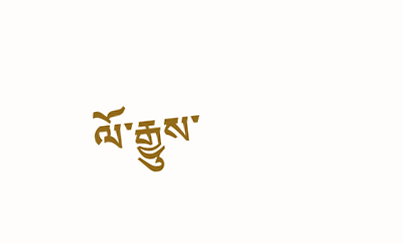ལོ་རྒྱུས་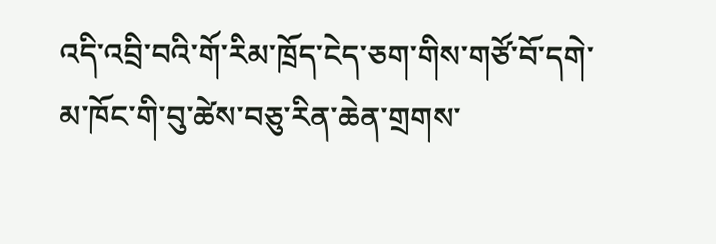འདི་འབྲི་བའི་གོ་རིམ་ཁྲོད་ངེད་ཅག་གིས་གཙོ་བོ་དགེ་མ་ཁོང་གི་བུ་ཚེས་བཅུ་རིན་ཆེན་གྲགས་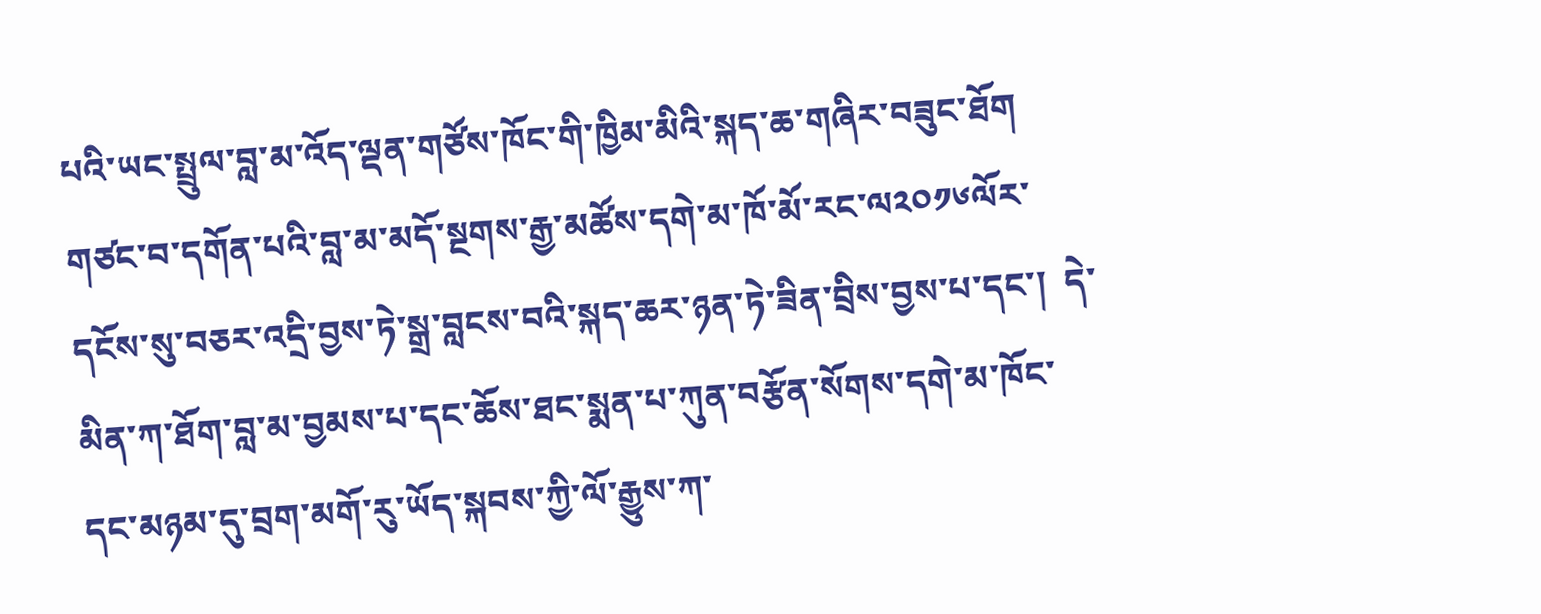པའི་ཡང་སྤྲུལ་བླ་མ་འོད་ལྡན་གཙོས་ཁོང་གི་ཁྱིམ་མིའི་སྐད་ཆ་གཞིར་བཟུང་ཐོག  གཙང་བ་དགོན་པའི་བླ་མ་མདོ་སྔགས་རྒྱ་མཚོས་དགེ་མ་ཁོ་མོ་རང་ལ༢༠༡༦ལོར་དངོས་སུ་བཅར་འདྲི་བྱས་ཏེ་སྒྲ་བླངས་བའི་སྐད་ཆར་ཉན་ཏེ་ཟིན་བྲིས་བྱས་པ་དང་།  དེ་མིན་ཀ་ཐོག་བླ་མ་བྱམས་པ་དང་ཆོས་ཐང་སྨན་པ་ཀུན་བརྩོན་སོགས་དགེ་མ་ཁོང་དང་མཉམ་དུ་བྲག་མགོ་རུ་ཡོད་སྐབས་ཀྱི་ལོ་རྒྱུས་ཀ་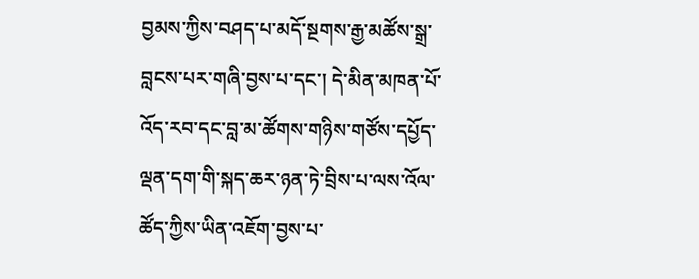བྱམས་ཀྱིས་བཤད་པ་མདོ་སྔགས་རྒྱ་མཚོས་སྒྲ་བླངས་པར་གཞི་བྱས་པ་དང་། དེ་མིན་མཁན་པོ་འོད་རབ་དང་བླ་མ་ཚོགས་གཉིས་གཙོས་དཔྱོད་ལྡན་དག་གི་སྐད་ཆར་ཉན་ཏེ་བྲིས་པ་ལས་འོལ་ཚོད་ཀྱིས་ཡིན་འཇོག་བྱས་པ་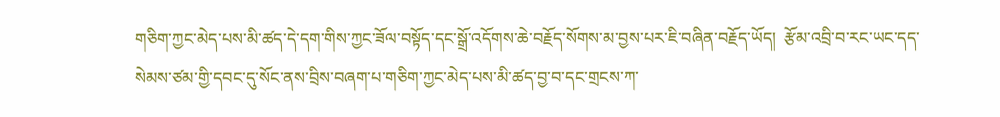གཅིག་ཀྱང་མེད་པས་མི་ཚད་དེ་དག་གིས་ཀྱང་ཟོལ་བསྟོད་དང་སྒྲོ་འདོགས་ཆེ་བརྗོད་སོགས་མ་བྱས་པར་ཇི་བཞིན་བརྗོད་ཡོད།  རྩོམ་འབྲི་བ་རང་ཡང་དད་སེམས་ཙམ་གྱི་དབང་དུ་སོང་ནས་བྲིས་བཞག་པ་གཅིག་ཀྱང་མེད་པས་མི་ཚད་བྱ་བ་དང་གྲངས་ཀ་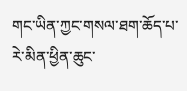གང་ཡིན་ཀྱང་གསལ་ཐག་ཆོད་པ་རེ་མིན་ཕྱིན་ཆུང་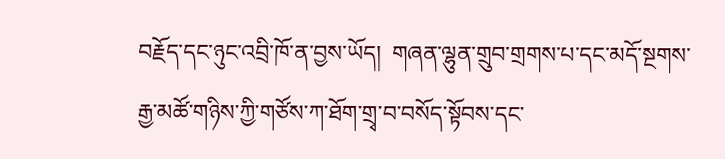བརྗོད་དང་ཉུང་འབྲི་ཁོ་ན་བྱས་ཡོད།  གཞན་ལྷུན་གྲུབ་གྲགས་པ་དང་མདོ་སྔགས་རྒྱ་མཚོ་གཉིས་ཀྱི་གཙོས་ཀ་ཐོག་གྲྭ་བ་བསོད་སྟོབས་དང་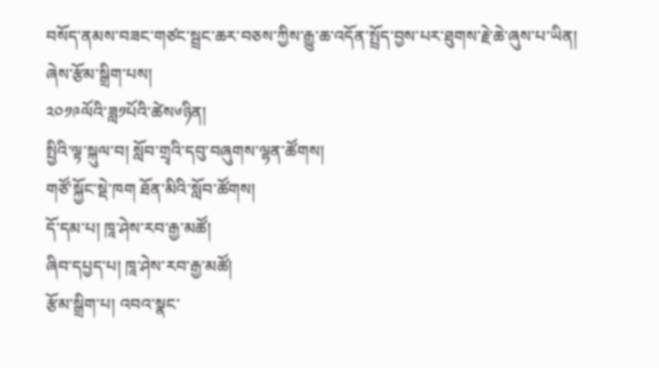བསོད་ནམས་བཟང་གཙང་སྦྲང་ཆར་བཅས་ཀྱིས་རྒྱུ་ཆ་འདོན་སྤྲོད་བྱས་པར་ཐུགས་རྗེ་ཆེ་ཞུས་པ་ཡིན།
ཞེས་རྩོམ་སྒྲིག་པས།
༢༠༡༩ལོའི་ཟླ༡པོའི་ཚེས༦ཉིན།
སྤྱིའི་ལྟ་སྐུལ་བ། སློབ་གྲྭའི་དབུ་བཞུགས་ལྷན་ཚོགས།
གཙོ་སྐྱོང་སྡེ་ཁག ཐོན་མིའི་སློབ་ཚོགས།
དོ་དམ་པ། ཁཱ་ཤེས་རབ་རྒྱ་མཚོ།
ཞིབ་དཔྱད་པ། ཁཱ་ཤེས་རབ་རྒྱ་མཚོ།
རྩོམ་སྒྲིག་པ། འབའ་སྣང་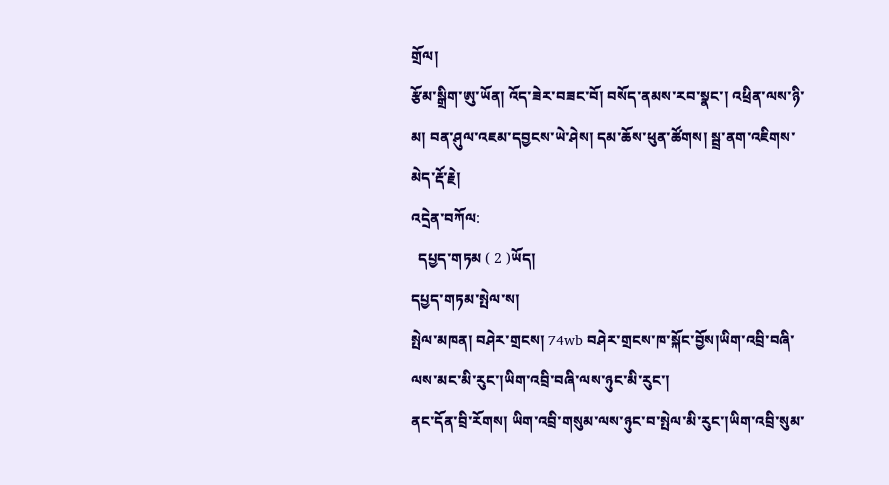གྲོལ།
རྩོམ་སྒྲིག་ཨུ་ཡོན། འོད་ཟེར་བཟང་བོ། བསོད་ནམས་རབ་སྣང་། འཕྲིན་ལས་ཉི་མ། བན་ཤུལ་འཇམ་དབྱངས་ཡེ་ཤེས། དམ་ཆོས་ཕུན་ཚོགས། སྦྲ་ནག་འཇིགས་མེད་རྡོ་རྗེ།
འདྲེན་བཀོལ:
  དཔྱད་གཏམ ( 2 )ཡོད།
དཔྱད་གཏམ་སྤེལ་ས།
སྤེལ་མཁན། བཤེར་གྲངས། 74wb བཤེར་གྲངས་ཁ་སྐོང་བྱོས།ཡིག་འབྲི་བཞི་ལས་མང་མི་རུང་།ཡིག་འབྲི་བཞི་ལས་ཉུང་མི་རུང་།
ནང་དོན་བྲི་རོགས། ཡིག་འབྲི་གསུམ་ལས་ཉུང་བ་སྤེལ་མི་རུང་།ཡིག་འབྲི་སུམ་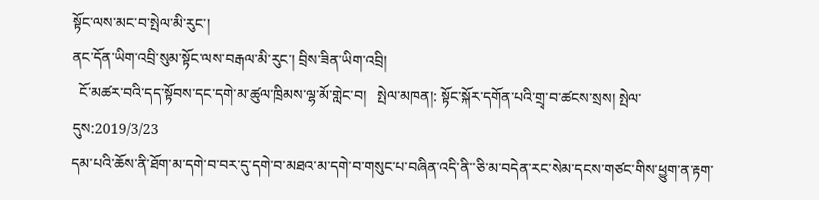སྟོང་ལས་མང་བ་སྤེལ་མི་རུང་།
ནང་དོན་ཡིག་འབྲི་སུམ་སྟོང་ལས་བརྒལ་མི་རུང་། བྲིས་ཟིན་ཡིག་འབྲི།
  ངོ་མཚར་བའི་དད་སྟོབས་དང་དགེ་མ་ཚུལ་ཁྲིམས་ལྷ་མོ་གླེང་བ།   སྤེལ་མཁན།: སྟོང་སྐོར་དགོན་པའི་གྲྭ་བ་ཚངས་སྲས། སྤེལ་དུས:2019/3/23
དམ་པའི་ཆོས་ནི་ཐོག་མ་དགེ་བ་བར་དུ་དགེ་བ་མཐའ་མ་དགེ་བ་གསུང་པ་བཞིན་འདི་ནི་་ཅི་མ་བདེན་རང་སེམ་དངས་གཙང་གིས་ཕྱུག་ན་རྟག་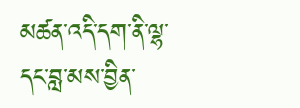མཚན་འདི་དག་ནི་ལྷ་དང་བླ་མས་བྱིན་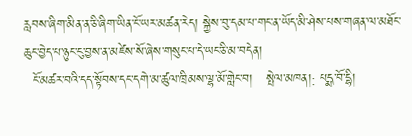རླབས་ཞིག་མིན་ན་ཅི་ཞིག་ཡིན་ངོ་ཡར་མཚན་རེད། སྐྱེས་བུ་དམ་པ་གང་ན་ཡོད་མི་ཤེས་པས་གཞན་ལ་མཐོང་ཆུང་བྱེད་པ་ཉུང་ངུ་བྱས་ན་མཛེས་སོ་ཞེས་གསུང་པ་དེ་ཡང་ཅི་མ་བདེན།
  ངོ་མཚར་བའི་དད་སྟོབས་དང་དགེ་མ་ཚུལ་ཁྲིམས་ལྷ་མོ་གླེང་བ།   སྤེལ་མཁན།: པདྨ་བོ་དྷི།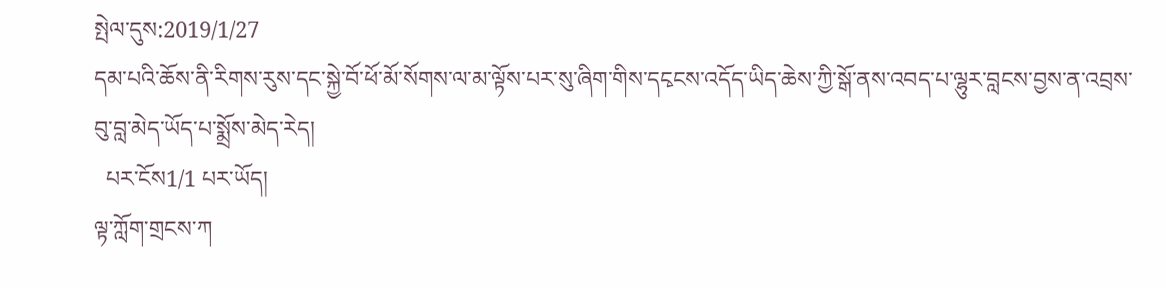སྤེལ་དུས:2019/1/27
དམ་པའི་ཆོས་ནི་རིགས་རུས་དང་སྐྱེ་བོ་ཕོ་མོ་སོགས་ལ་མ་ལྟོས་པར་སུ་ཞིག་གིས་དངྭངས་འདོད་ཡིད་ཆེས་ཀྱི་སྒོ་ནས་འབད་པ་ལྷུར་བླངས་བྱས་ན་འབྲས་བུ་བླ་མེད་ཡོད་པ་སྨྲོས་མེད་རེད།
  པར་ངོས1/1 པར་ཡོད།
ལྟ་ཀློག་གྲངས་ཀ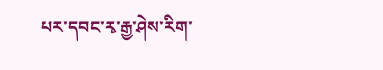པར་དབང་རྭ་རྒྱ་ཤེས་རིག་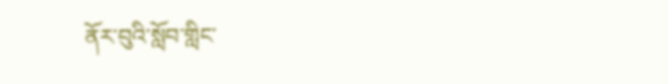ནོར་བུའི་སློབ་གླིང་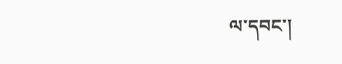ལ་དབང་།